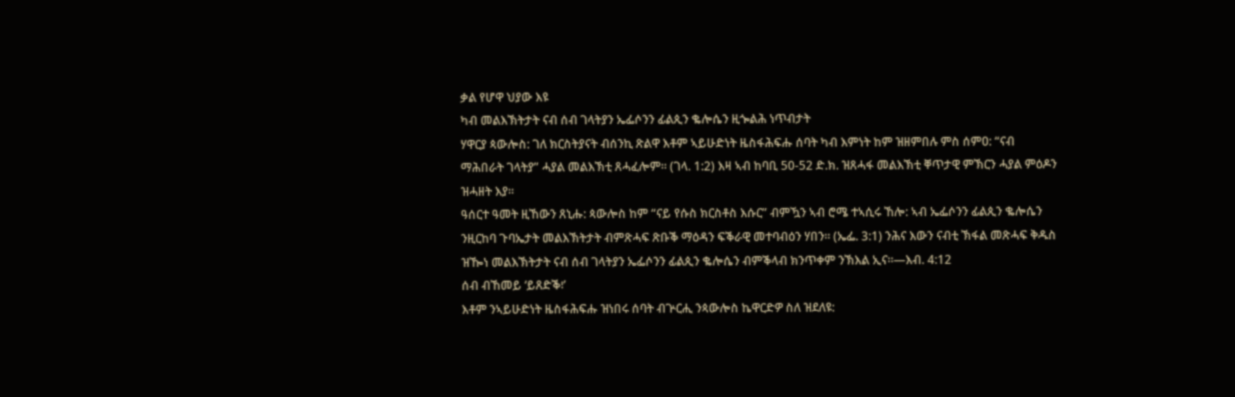ቃል የሆዋ ህያው እዩ
ካብ መልእኽትታት ናብ ሰብ ገላትያን ኤፌሶንን ፊልጲን ቈሎሴን ዚጐልሕ ነጥብታት
ሃዋርያ ጳውሎስ: ገለ ክርስትያናት ብሰንኪ ጽልዋ እቶም ኣይሁድነት ዜስፋሕፍሑ ሰባት ካብ እምነት ከም ዝዘምበሉ ምስ ሰምዐ: “ናብ ማሕበራት ገላትያ” ሓያል መልእኽቲ ጸሓፈሎም። (ገላ. 1:2) እዛ ኣብ ከባቢ 50-52 ድ.ክ. ዝጸሓፋ መልእኽቲ ቐጥታዊ ምኽርን ሓያል ምዕዶን ዝሓዘት እያ።
ዓሰርተ ዓመት ዚኸውን ጸኒሑ: ጳውሎስ ከም “ናይ የሱስ ክርስቶስ እሱር” ብምዃን ኣብ ሮሜ ተኣሲሩ ኸሎ: ኣብ ኤፌሶንን ፊልጲን ቈሎሴን ንዚርከባ ጉባኤታት መልእኽትታት ብምጽሓፍ ጽቡቕ ማዕዳን ፍቕራዊ መተባብዕን ሃበን። (ኤፌ. 3:1) ንሕና እውን ናብቲ ኽፋል መጽሓፍ ቅዱስ ዝዀነ መልእኽትታት ናብ ሰብ ገላትያን ኤፌሶንን ፊልጲን ቈሎሴን ብምቕላብ ክንጥቀም ንኽእል ኢና።—እብ. 4:12
ሰብ ብኸመይ ‘ይጸድቕ፧’
እቶም ንኣይሁድነት ዜስፋሕፍሑ ዝነበሩ ሰባት ብጕርሒ ንጳውሎስ ኬዋርድዎ ስለ ዝደለዩ: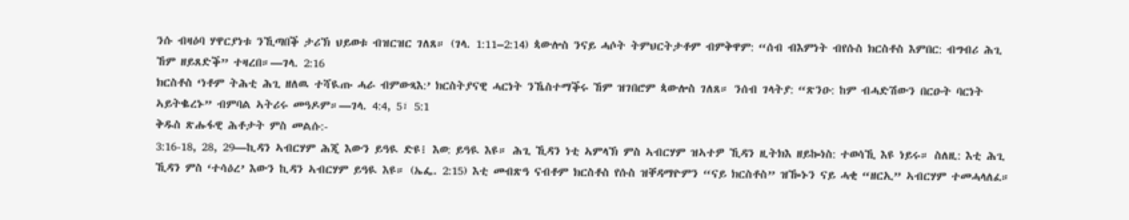ንሱ ብዛዕባ ሃዋርያነቱ ንኺጣበቕ ታሪኽ ህይወቱ ብዝርዝር ገለጸ። (ገላ. 1:11–2:14) ጳውሎስ ንናይ ሓሶት ትምህርትታቶም ብምቅዋም: “ሰብ ብእምነት ብየሱስ ክርስቶስ እምበር: ብግብሪ ሕጊ ኸም ዘይጸድቕ” ተዛረበ።—ገላ. 2:16
ክርስቶስ ‘ነቶም ትሕቲ ሕጊ ዘለዉ ተሻዪጡ ሓራ ብምውጻእ:’ ክርስትያናዊ ሓርነት ንኼስተማቕሩ ኸም ዝገበሮም ጳውሎስ ገለጸ። ንሰብ ገላትያ: “ጽንዑ: ከም ብሓድሽውን በርዑት ባርነት ኣይትቈረኑ” ብምባል ኣትሪሩ መዓዶም።—ገላ. 4:4, 5፣ 5:1
ቅዱስ ጽሑፋዊ ሕቶታት ምስ መልሱ:-
3:16-18, 28, 29—ኪዳን ኣብርሃም ሕጂ እውን ይዓዪ ድዩ፧ እወ: ይዓዪ እዩ። ሕጊ ኺዳን ነቲ ኣምላኽ ምስ ኣብርሃም ዝኣተዎ ኺዳን ዚትክእ ዘይኰነስ: ተወሳኺ እዩ ነይሩ። ስለዚ: እቲ ሕጊ ኺዳን ምስ ‘ተሳዕረ’ እውን ኪዳን ኣብርሃም ይዓዪ እዩ። (ኤፌ. 2:15) እቲ መብጽዓ ናብቶም ክርስቶስ የሱስ ዝቐዳማዮምን “ናይ ክርስቶስ” ዝዀኑን ናይ ሓቂ “ዘርኢ” ኣብርሃም ተመሓላለፈ።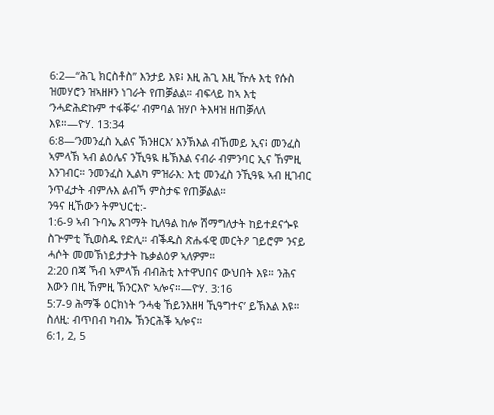6:2—“ሕጊ ክርስቶስ” እንታይ እዩ፧ እዚ ሕጊ እዚ ዅሉ እቲ የሱስ ዝመሃሮን ዝኣዘዞን ነገራት የጠቓልል። ብፍላይ ከኣ እቲ ‘ንሓድሕድኩም ተፋቐሩ’ ብምባል ዝሃቦ ትእዛዝ ዘጠቓለለ እዩ።—ዮሃ. 13:34
6:8—‘ንመንፈስ ኢልና ኽንዘርእ’ እንኽእል ብኸመይ ኢና፧ መንፈስ ኣምላኽ ኣብ ልዕሌና ንኺዓዪ ዜኽእል ናብራ ብምንባር ኢና ኸምዚ እንገብር። ንመንፈስ ኢልካ ምዝራእ: እቲ መንፈስ ንኺዓዪ ኣብ ዚገብር ንጥፈታት ብምሉእ ልብኻ ምስታፍ የጠቓልል።
ንዓና ዚኸውን ትምህርቲ:-
1:6-9 ኣብ ጉባኤ ጸገማት ኪለዓል ከሎ ሽማግለታት ከይተደናጐዩ ስጕምቲ ኺወስዱ የድሊ። ብቕዱስ ጽሑፋዊ መርትዖ ገይሮም ንናይ ሓሶት መመኽነይታታት ኬቃልዕዎ ኣለዎም።
2:20 በጃ ኻብ ኣምላኽ ብብሕቲ እተዋህበና ውህበት እዩ። ንሕና እውን በዚ ኸምዚ ኽንርእዮ ኣሎና።—ዮሃ. 3:16
5:7-9 ሕማቕ ዕርክነት ‘ንሓቂ ኸይንእዘዛ ኺዓግተና’ ይኽእል እዩ። ስለዚ: ብጥበብ ካብኡ ኽንርሕቕ ኣሎና።
6:1, 2, 5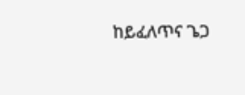ከይፈለጥና ጌጋ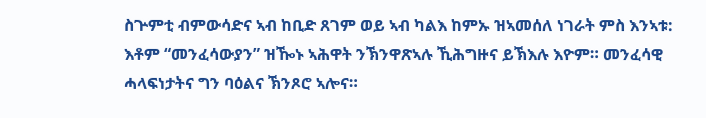ስጕምቲ ብምውሳድና ኣብ ከቢድ ጸገም ወይ ኣብ ካልእ ከምኡ ዝኣመሰለ ነገራት ምስ እንኣቱ: እቶም “መንፈሳውያን” ዝዀኑ ኣሕዋት ንኽንዋጽኣሉ ኺሕግዙና ይኽእሉ እዮም። መንፈሳዊ ሓላፍነታትና ግን ባዕልና ኽንጾሮ ኣሎና።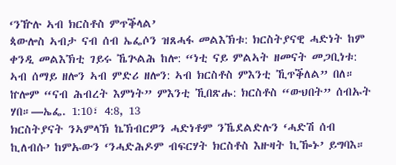‘ንዅሉ ኣብ ክርስቶስ ምጥቕላል’
ጳውሎስ ኣብታ ናብ ሰብ ኤፌሶን ዝጸሓፋ መልእኽቱ: ክርስትያናዊ ሓድነት ከም ቀንዲ መልእኽቲ ገይሩ ኼጕልሕ ከሎ: “ነቲ ናይ ምልኣት ዘመናት መጋቢነቱ: ኣብ ሰማይ ዘሎን ኣብ ምድሪ ዘሎን: ኣብ ክርስቶስ ምእንቲ ኺጥቕለል” በለ። ኵሎም “ናብ ሕብረት እምነት” ምእንቲ ኺበጽሑ: ክርስቶስ “ውህበት” ሰብኡት ሃበ።—ኤፌ. 1:10፣ 4:8, 13
ክርስትያናት ንኣምላኽ ኬኽብርዎን ሓድነቶም ንኼደልድሉን ‘ሓድሽ ሰብ ኪለብሱ’ ከምኡውን ‘ንሓድሕዶም ብፍርሃት ክርስቶስ እዙዛት ኪዀኑ’ ይግባእ።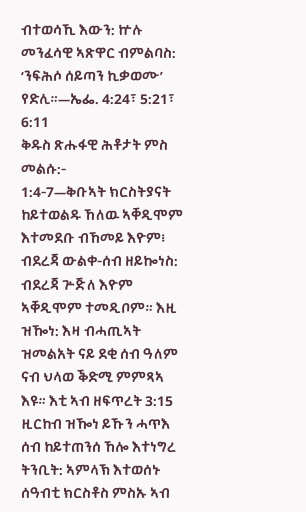ብተወሳኺ እውን: ኵሉ መንፈሳዊ ኣጽዋር ብምልባስ: ‘ንፍሕሶ ሰይጣን ኪቃወሙ’ የድሊ።—ኤፌ. 4:24፣ 5:21፣ 6:11
ቅዱስ ጽሑፋዊ ሕቶታት ምስ መልሱ:-
1:4-7—ቅቡኣት ክርስትያናት ከይተወልዱ ኸለዉ ኣቐዲሞም እተመደቡ ብኸመይ እዮም፧ ብደረጃ ውልቀ-ሰብ ዘይኰነስ: ብደረጃ ጕጅለ እዮም ኣቐዲሞም ተመዲቦም። እዚ ዝዀነ: እዛ ብሓጢኣት ዝመልአት ናይ ደቂ ሰብ ዓለም ናብ ህላወ ቕድሚ ምምጻኣ እዩ። እቲ ኣብ ዘፍጥረት 3:15 ዚርከብ ዝዀነ ይኹን ሓጥእ ሰብ ከይተጠንሰ ኸሎ እተነግረ ትንቢት: ኣምላኽ እተወሰኑ ሰዓብቲ ክርስቶስ ምስኡ ኣብ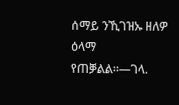ሰማይ ንኺገዝኡ ዘለዎ ዕላማ የጠቓልል።—ገላ.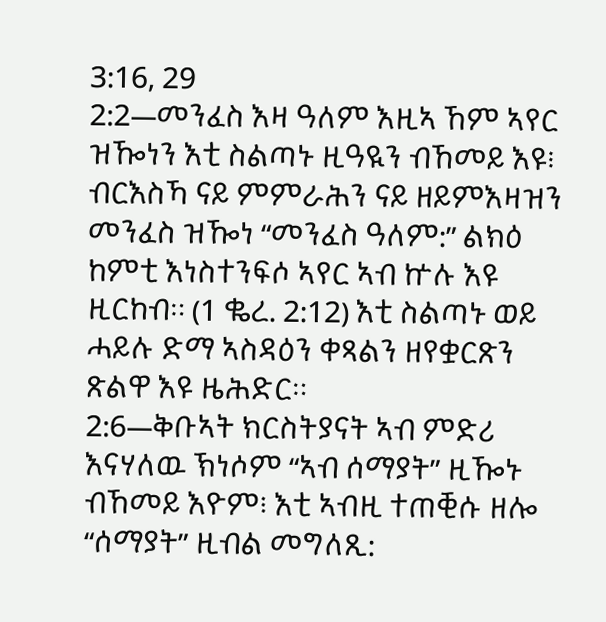3:16, 29
2:2—መንፈስ እዛ ዓለም እዚኣ ኸም ኣየር ዝዀነን እቲ ስልጣኑ ዚዓዪን ብኸመይ እዩ፧ ብርእስኻ ናይ ምምራሕን ናይ ዘይምእዛዝን መንፈስ ዝዀነ “መንፈስ ዓለም:” ልክዕ ከምቲ እነስተንፍሶ ኣየር ኣብ ኵሉ እዩ ዚርከብ። (1 ቈረ. 2:12) እቲ ስልጣኑ ወይ ሓይሉ ድማ ኣስዳዕን ቀጻልን ዘየቋርጽን ጽልዋ እዩ ዜሕድር።
2:6—ቅቡኣት ክርስትያናት ኣብ ምድሪ እናሃለዉ ኽነሶም “ኣብ ሰማያት” ዚዀኑ ብኸመይ እዮም፧ እቲ ኣብዚ ተጠቒሱ ዘሎ “ሰማያት” ዚብል መግለጺ: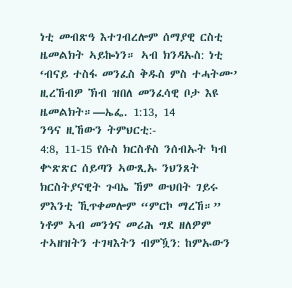ነቲ መብጽዓ እተገብረሎም ሰማያዊ ርስቲ ዜመልክት ኣይኰነን። ኣብ ክንዳኡስ: ነቲ ‘ብናይ ተስፋ መንፈስ ቅዱስ ምስ ተሓትሙ’ ዚረኸብዎ ኽብ ዝበለ መንፈሳዊ ቦታ እዩ ዜመልክት።—ኤፌ. 1:13, 14
ንዓና ዚኸውን ትምህርቲ:-
4:8, 11-15 የሱስ ክርስቶስ ንሰብኡት ካብ ቍጽጽር ሰይጣን ኣውጺኡ ንህንጸት ክርስትያናዊት ጉባኤ ኸም ውህበት ገይሩ ምእንቲ ኺጥቀመሎም “ምርኮ ማረኸ።” ነቶም ኣብ መንጎና መሪሕ ግደ ዘለዎም ተኣዘዝትን ተገዛእትን ብምዃን: ከምኡውን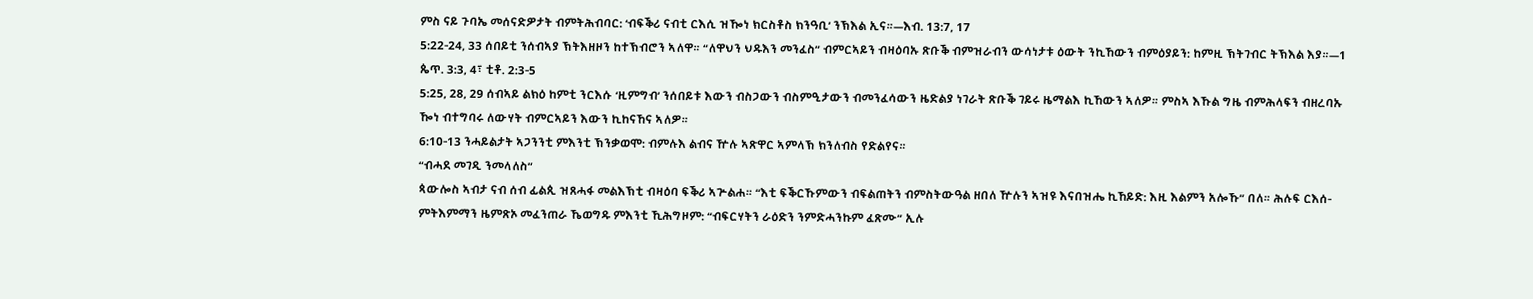ምስ ናይ ጉባኤ መሰናድዎታት ብምትሕብባር: ‘ብፍቕሪ ናብቲ ርእሲ ዝዀነ ክርስቶስ ክንዓቢ’ ንኽእል ኢና።—እብ. 13:7, 17
5:22-24, 33 ሰበይቲ ንሰብኣያ ኽትእዘዞን ከተኽብሮን ኣለዋ። “ለዋህን ህዱእን መንፈስ” ብምርኣይን ብዛዕባኡ ጽቡቕ ብምዝራብን ውሳነታቱ ዕውት ንኪኸውን ብምዕያይን: ከምዚ ኽትገብር ትኽእል እያ።—1 ጴጥ. 3:3, 4፣ ቲቶ. 2:3-5
5:25, 28, 29 ሰብኣይ ልክዕ ከምቲ ንርእሱ ‘ዚምግብ’ ንሰበይቱ እውን ብስጋውን ብስምዒታውን ብመንፈሳውን ዜድልያ ነገራት ጽቡቕ ገይሩ ዜማልእ ኪኸውን ኣለዎ። ምስኣ እኹል ግዜ ብምሕላፍን ብዘረባኡ ዀነ ብተግባሩ ለውሃት ብምርኣይን እውን ኪከናኸና ኣለዎ።
6:10-13 ንሓይልታት ኣጋንንቲ ምእንቲ ኽንቃወሞ: ብምሉእ ልብና ዅሉ ኣጽዋር ኣምላኽ ክንለብስ የድልየና።
“ብሓደ መገዲ ንመላለስ”
ጳውሎስ ኣብታ ናብ ሰብ ፊልጲ ዝጸሓፋ መልእኽቲ ብዛዕባ ፍቕሪ ኣጕልሐ። “እቲ ፍቕርኹምውን ብፍልጠትን ብምስትውዓል ዘበለ ዅሉን ኣዝዩ እናበዝሔ ኪኸይድ: እዚ እልምን አሎኹ” በለ። ሕሉፍ ርእሰ-ምትእምማን ዜምጽኦ መፈንጠራ ኼወግዱ ምእንቲ ኺሕግዞም: “ብፍርሃትን ራዕድን ንምድሓንኩም ፈጽሙ” ኢሉ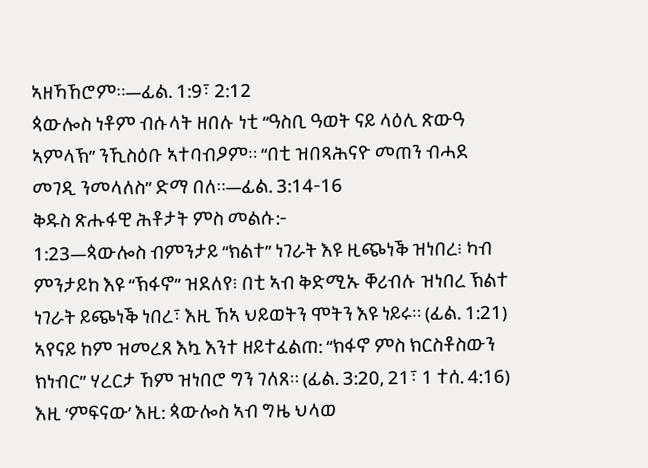ኣዘኻኸሮም።—ፊል. 1:9፣ 2:12
ጳውሎስ ነቶም ብሱላት ዘበሉ ነቲ “ዓስቢ ዓወት ናይ ላዕሊ ጽውዓ ኣምላኽ” ንኺስዕቡ ኣተባብዖም። “በቲ ዝበጻሕናዮ መጠን ብሓደ መገዲ ንመላለስ” ድማ በለ።—ፊል. 3:14-16
ቅዱስ ጽሑፋዊ ሕቶታት ምስ መልሱ:-
1:23—ጳውሎስ ብምንታይ “ክልተ” ነገራት እዩ ዚጭነቕ ዝነበረ፧ ካብ ምንታይከ እዩ “ኽፋኖ” ዝደለየ፧ በቲ ኣብ ቅድሚኡ ቐሪብሉ ዝነበረ ኽልተ ነገራት ይጭነቕ ነበረ፣ እዚ ኸኣ ህይወትን ሞትን እዩ ነይሩ። (ፊል. 1:21) ኣየናይ ከም ዝመረጸ እኳ እንተ ዘይተፈልጠ: “ክፋኖ ምስ ክርስቶስውን ክነብር” ሃረርታ ኸም ዝነበሮ ግን ገለጸ። (ፊል. 3:20, 21፣ 1 ተሰ. 4:16) እዚ ‘ምፍናው’ እዚ: ጳውሎስ ኣብ ግዜ ህላወ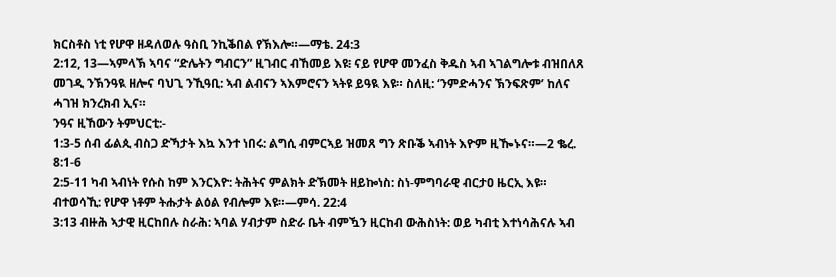ክርስቶስ ነቲ የሆዋ ዘዳለወሉ ዓስቢ ንኪቕበል የኽእሎ።—ማቴ. 24:3
2:12, 13—ኣምላኽ ኣባና “ድሌትን ግብርን” ዚገብር ብኸመይ እዩ፧ ናይ የሆዋ መንፈስ ቅዱስ ኣብ ኣገልግሎቱ ብዝበለጸ መገዲ ንኽንዓዪ ዘሎና ባህጊ ንኺዓቢ: ኣብ ልብናን ኣእምሮናን ኣትዩ ይዓዪ እዩ። ስለዚ: ‘ንምድሓንና ኽንፍጽም’ ከለና ሓገዝ ክንረክብ ኢና።
ንዓና ዚኸውን ትምህርቲ:-
1:3-5 ሰብ ፊልጲ ብስጋ ድኻታት እኳ እንተ ነበሩ: ልግሲ ብምርኣይ ዝመጸ ግን ጽቡቕ ኣብነት እዮም ዚዀኑና።—2 ቈረ. 8:1-6
2:5-11 ካብ ኣብነት የሱስ ከም እንርእዮ: ትሕትና ምልክት ድኽመት ዘይኰነስ: ስነ-ምግባራዊ ብርታዐ ዜርኢ እዩ። ብተወሳኺ: የሆዋ ነቶም ትሑታት ልዕል የብሎም እዩ።—ምሳ. 22:4
3:13 ብዙሕ ኣታዊ ዚርከበሉ ስራሕ: ኣባል ሃብታም ስድራ ቤት ብምዃን ዚርከብ ውሕስነት: ወይ ካብቲ እተነሳሕናሉ ኣብ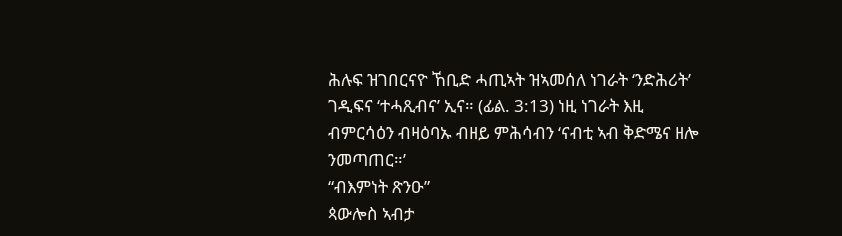ሕሉፍ ዝገበርናዮ ኸቢድ ሓጢኣት ዝኣመሰለ ነገራት ‘ንድሕሪት’ ገዲፍና ‘ተሓጺብና’ ኢና። (ፊል. 3:13) ነዚ ነገራት እዚ ብምርሳዕን ብዛዕባኡ ብዘይ ምሕሳብን ‘ናብቲ ኣብ ቅድሜና ዘሎ ንመጣጠር።’
“ብእምነት ጽንዑ”
ጳውሎስ ኣብታ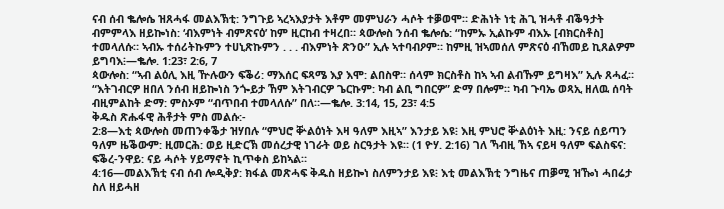ናብ ሰብ ቈሎሴ ዝጸሓፋ መልእኽቲ: ንግጉይ ኣረኣእያታት እቶም መምህራን ሓሶት ተቓወሞ። ድሕነት ነቲ ሕጊ ዝሓቶ ብቕዓታት ብምምላእ ዘይኰነስ: ‘ብእምነት ብምጽናዕ’ ከም ዚርከብ ተዛረበ። ጳውሎስ ንሰብ ቈሎሴ: “ከምኡ ኢልኩም ብእኡ [ብክርስቶስ] ተመላለሱ። ኣብኡ ተሰሪትኩምን ተሀኒጽኩምን . . . ብእምነት ጽንዑ” ኢሉ ኣተባብዖም። ከምዚ ዝኣመሰለ ምጽናዕ ብኸመይ ኪጸልዎም ይግባእ፧—ቈሎ. 1:23፣ 2:6, 7
ጳውሎስ: “ኣብ ልዕሊ እዚ ዅሉውን ፍቕሪ: ማእሰር ፍጻሜ እያ እሞ: ልበስዋ። ሰላም ክርስቶስ ከኣ ኣብ ልብኹም ይግዛእ” ኢሉ ጸሓፈ። “እትገብርዎ ዘበለ ንሰብ ዘይኰነስ ንጐይታ ኸም እትገብርዎ ጌርኩም: ካብ ልቢ ግበርዎ” ድማ በሎም። ካብ ጉባኤ ወጻኢ ዘለዉ ሰባት ብዚምልከት ድማ: ምስኦም “ብጥበብ ተመላለሱ” በለ።—ቈሎ. 3:14, 15, 23፣ 4:5
ቅዱስ ጽሑፋዊ ሕቶታት ምስ መልሱ:-
2:8—እቲ ጳውሎስ መጠንቀቕታ ዝሃበሉ “ምህሮ ቝልዕነት እዛ ዓለም እዚኣ” እንታይ እዩ፧ እዚ ምህሮ ቝልዕነት እዚ: ንናይ ሰይጣን ዓለም ዜቕውም: ዚመርሕ: ወይ ዚድርኽ መሰረታዊ ነገራት ወይ ስርዓታት እዩ። (1 ዮሃ. 2:16) ገለ ኻብዚ ኸኣ ናይዛ ዓለም ፍልስፍና: ፍቕረ-ንዋይ: ናይ ሓሶት ሃይማኖት ኪጥቀስ ይከኣል።
4:16—መልእኽቲ ናብ ሰብ ሎዲቅያ: ክፋል መጽሓፍ ቅዱስ ዘይኰነ ስለምንታይ እዩ፧ እቲ መልእኽቲ ንግዜና ጠቓሚ ዝዀነ ሓበሬታ ስለ ዘይሓዘ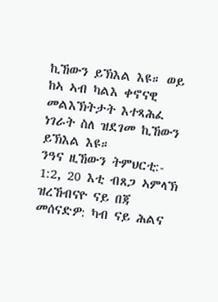ኪኸውን ይኽእል እዩ። ወይ ከኣ ኣብ ካልእ ቀኖናዊ መልእኽትታት እተጻሕፈ ነገራት ስለ ዝደገመ ኪኸውን ይኽእል እዩ።
ንዓና ዚኸውን ትምህርቲ:-
1:2, 20 እቲ ብጸጋ ኣምላኽ ዝረኸብናዮ ናይ በጃ መሰናድዎ: ካብ ናይ ሕልና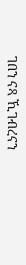ገበን ናጻ ኺገብረናን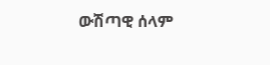ውሽጣዊ ሰላም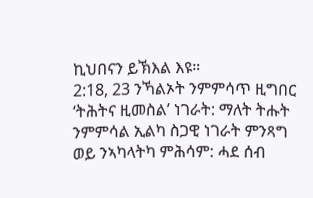ኪህበናን ይኽእል እዩ።
2:18, 23 ንኻልኦት ንምምሳጥ ዚግበር ‘ትሕትና ዚመስል’ ነገራት: ማለት ትሑት ንምምሳል ኢልካ ስጋዊ ነገራት ምንጻግ ወይ ንኣካላትካ ምሕሳም: ሓደ ሰብ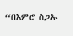“በእምሮ ስጋኡ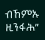ብኸምኡ ዚንፋሕ”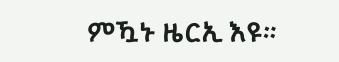ምዃኑ ዜርኢ እዩ።